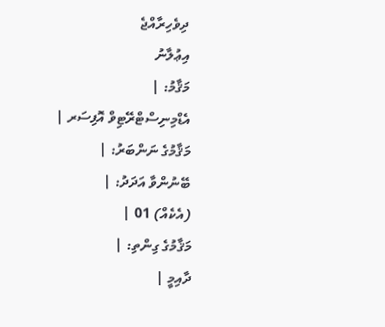ދިވެހިރާއްޖެ
އިޢުލާނު
މަޤާމު: |
އެޑްމިނިސްޓްރޭޓިވް އޮފިސަރ |
މަޤާމުގެ ނަންބަރު: |
ބޭނުންވާ އަދަދު: |
(އެކެއް) 01 |
މަޤާމުގެ ގިންތި: |
ދާއިމީ |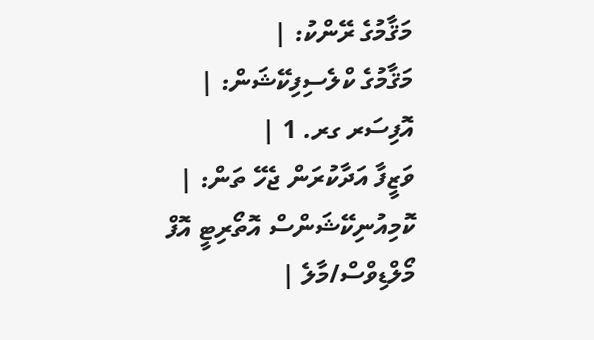މަޤާމުގެ ރޭންކު: |
މަޤާމުގެ ކްލެސިފިކޭޝަން: |
އޮފިސަރ ގރ. 1 |
ވަޒީފާ އަދާކުރަން ޖެހޭ ތަން: |
ކޮމިއުނިކޭޝަންސް އޮތޯރިޓީ އޮފް މޯލްޑިވްސް/މާލެ |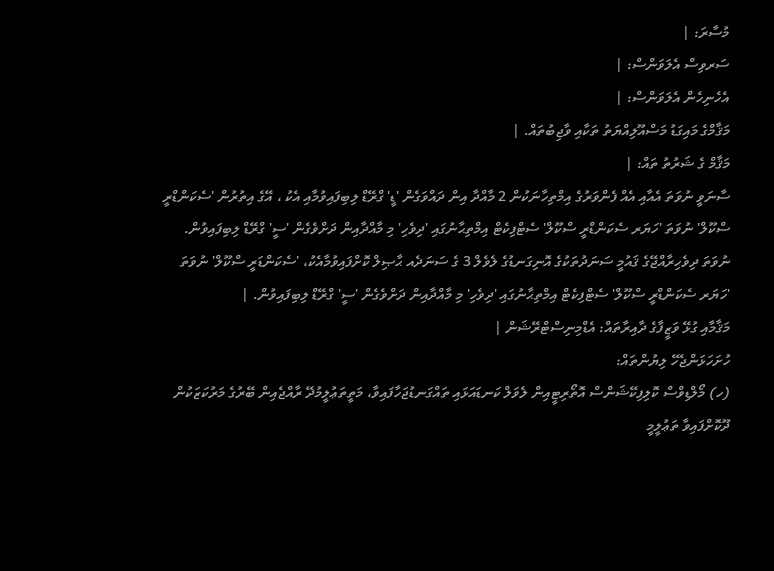މުސާރަ: |
ސަރވިސް އެލަވަންސް: |
އެހެނިހެން އެލަވަންސް: |
މަޤާމްގެ މައިގަޑު މަސްއޫލިއްޔަތު ތަކާއި ވާޖިބުތައް. |
މަޤާމް ގެ ޝަރުތު ތައް: |
ސާނަވީ ނުވަތަ އެއާއި އެއް ފެންވަރުގެ އިމްތިހާނަކުން 2 މާއްދާ އިން ދައްވަގެން 'ޑީ' ގްރޭޑް ލިބިފައިވުމާއި އެކު ، އޭގެ އިތުރުން 'ސެކަންޑްރީ ސްކޫލް' ނުވަތަ 'ހަޔަރ ސެކަންޑްރީ ސްކޫލް' ސެޓްފިކެޓް އިމްތިޙާނުގައި 'ދިވެހި' މި މާއްދާއިން ދަށްވެގެން 'ސީ' ގްރޭޑް ލިބިފައިވުން. ނުވަތަ ދިވެހިރާއްޖޭގެ ޤައުމީ ސަނަދުތަކުގެ އޮނިގަނޑުގެ ލެވެލް 3 ގެ ސަނަދެއ ޙާޞިލް ކޮށްފައިވުމާއެކު، 'ސެކަންޑަރީ ސްކޫލް' ނުވަތަ 'ހަޔަރ ސެކަންޑްރީ ސްކޫލް' ސެޓްފިކެޓް އިމްތިޙާނުގައި 'ދިވެހި' މި މާއްދާއިން ދަށްވެގެން 'ސީ' ގްރޭޑް ލިބިފައިވުން. |
މަޤާމާއި ގުޅޭ ވަޒީފާގެ ދާއިރާތައް: އެޑްމިނިސްޓްރޭޝަން |
ހުށަހަޅަންޖެހޭ ލިޔުންތައް:
(ހ) މޯލްޑިވްސް ކޮލިފިކޭޝަންސް އޮތޯރިޓީއިން ލެވަލް ކަނޑައަޅައި ތައްގަނޑުޖަހާފައިވާ، މަތީތަޢުލީމުދޭ ރާއްޖެއިން ބޭރުގެ މަރުކަޒަކުން ދޫކޮށްފައިވާ ތަޢުލީމީ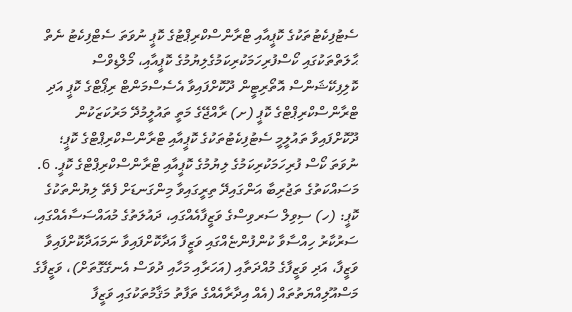ސެޓުފިކެޓުތަކުގެ ކޮޕީއާއި ޓްރާންސްކްރިޕްޓުގެ ކޮޕީ ނުވަތަ ސެޓްފިކެޓު ނެތް ޙާލަތްތަކުގައި ކޯސްފުރިހަމަކުރިކަމުގެލިޔުމުގެ ކޮޕީއާއި، މޯލްޑިވްސް ކޮލިފިކޭޝަންސް އޮތޯރިޓީން ދޫކޮށްފައިވާ އެސެސްމަންޓް ރިޕޯޓްގެ ކޮޕީ އަދި ޓްރާންސްކްރިޕްޓްގެ ކޮޕީ (ށ) ރާއްޖޭގެ މަތީ ތައުލީމުދޭ މަރުކަޒަކުން ދޫކޮށްފައިވާ ތައުލީމީ ސެޓުފިކެޓުތަކުގެ ކޮޕީއާއި ޓްރާންސްކްރިޕްޓްގެ ކޮޕީ؛ ނުވަތަ ކޯސް ފުރިހަމަކުރިކަމުގެ ލިޔުމުގެ ކޮޕީއާއި ޓްރާންސްކްރިޕްޓްގެ ކޮޕީ. 6. މަސައްކަތުގެ ތަޖުރިބާ އަންގައިދޭ ތިރީގައިވާ މިންގަނޑަށް ފެތޭ ލިޔުންތަކުގެ ކޮޕީ: (ހ) ސިވިލް ސަރވިސްގެ ވަޒީފާއެއްގައި، ދައުލަތުގެ މުއައްސަސާއެއްގައި، ސަރުކާރު ހިއްސާވާ ކުންފުންޏެއްގައި ވަޒީފާ އަދާކޮށްފައިވާ ނަމައަދާކޮށްފައިވާ ވަޒީފާ، އަދި ވަޒީފާގެ މުއްދަތާއި (އަހަރާއި މަހާއި ދުވަސް އެނގޭގޮތަށް)، ވަޒީފާގެ މަސްއޫލިއްޔަތުތައް (އެއް އިދާރާއެއްގެ ތަފާތު މަޤާމުތަކުގައި ވަޒީފާ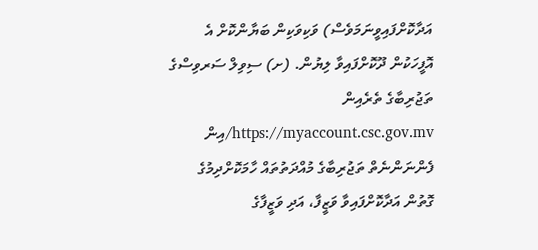އަދާކޮށްފައިވީނަމަވެސް) ވަކިވަކިން ބަޔާންކޮށް އެ އޮފީހަކުން ދޫކޮށްފައިވާ ލިޔުން. (ށ) ސިވިލް ސަރވިސްގެ ތަޖުރިބާގެ ތެރެއިން https://myaccount.csc.gov.mv/އިން ފެންނަންނެތް ތަޖުރިބާގެ މުއްދަތުތައް ހާމަކޮށްދިމުގެ ގޮތުން އަދާކޮށްފައިވާ ވަޒީފާ، އަދި ވަޒީފާގެ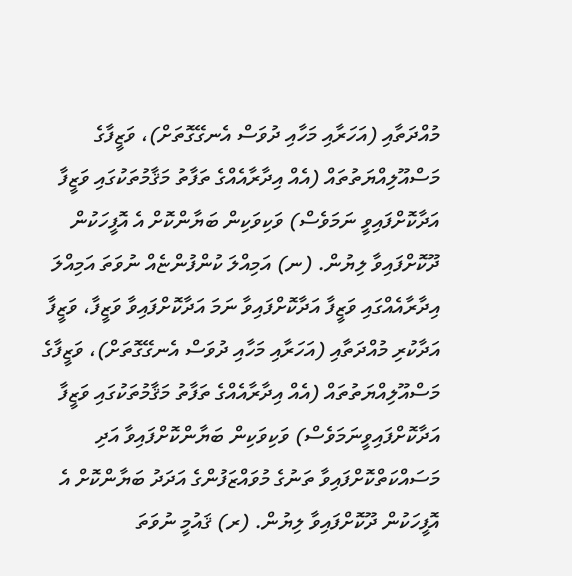މުއްދަތާއި (އަހަރާއި މަހާއި ދުވަސް އެނގޭގޮތަށް)، ވަޒީފާގެ މަސްއޫލިއްޔަތުތައް (އެއް އިދާރާއެއްގެ ތަފާތު މަޤާމުތަކުގައި ވަޒީފާ އަދާކޮށްފައިވީ ނަމަވެސް) ވަކިވަކިން ބަޔާންކޮށް އެ އޮފީހަކުން ދޫކޮށްފައިވާ ލިޔުން. (ނ) އަމިއްލަ ކުންފުންޏެއް ނުވަތަ އަމިއްލަ އިދާރާއެއްގައި ވަޒީފާ އަދާކޮށްފައިވާ ނަމަ އަދާކޮށްފައިވާ ވަޒީފާ، ވަޒީފާ އަދާކުރި މުއްދަތާއި (އަހަރާއި މަހާއި ދުވަސް އެނގޭގޮތަށް)، ވަޒީފާގެ މަސްއޫލިއްޔަތުތައް (އެއް އިދާރާއެއްގެ ތަފާތު މަޤާމުތަކުގައި ވަޒީފާ އަދާކޮށްފައިވީނަމަވެސް) ވަކިވަކިން ބަޔާންކޮށްފައިވާ އަދި މަސައްކަތްކޮށްފައިވާ ތަނުގެ މުވައްޒަފުންގެ އަދަދު ބަޔާންކޮށް އެ އޮފީހަކުން ދޫކޮށްފައިވާ ލިޔުން. (ރ) ޤައުމީ ނުވަތަ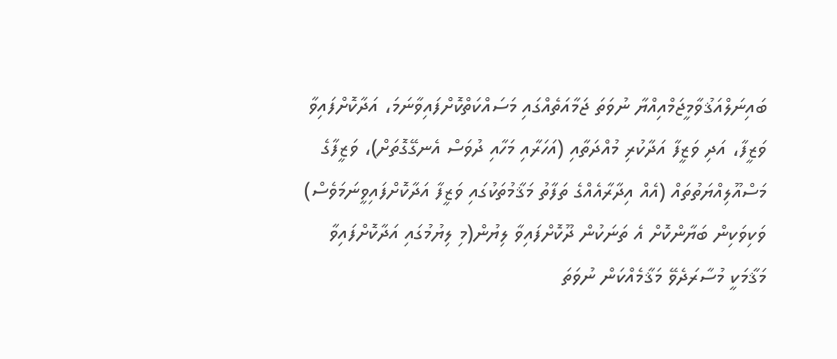ބައިނަލްއަޤުވާމީޖަމްއިއްޔާ ނުވަތަ ޖަމާއަތެއްގައި މަސައްކަތްކޮށްފައިވާނަމަ، އަދާކޮށްފައިވާ ވަޒީފާ، އަދި ވަޒީފާ އަދާކުރި މުއްދަތާއި (އަހަރާއި މަހާއި ދުވަސް އެނގޭގޮތަށް)، ވަޒީފާގެ މަސްއޫލިއްޔަތުތައް (އެއް އިދާރާއެއްގެ ތަފާތު މަޤާމުތަކުގައި ވަޒީފާ އަދާކޮށްފައިވީނަމަވެސް) ވަކިވަކިން ބަޔާންކޮށް އެ ތަނަކުން ދޫކޮށްފައިވާ ލިޔުން(މި ލިޔުމުގައި އަދާކޮށްފައިވާ މަޤާމަކީ މުސާރަދެވޭ މަޤާމެއްކަން ނުވަތަ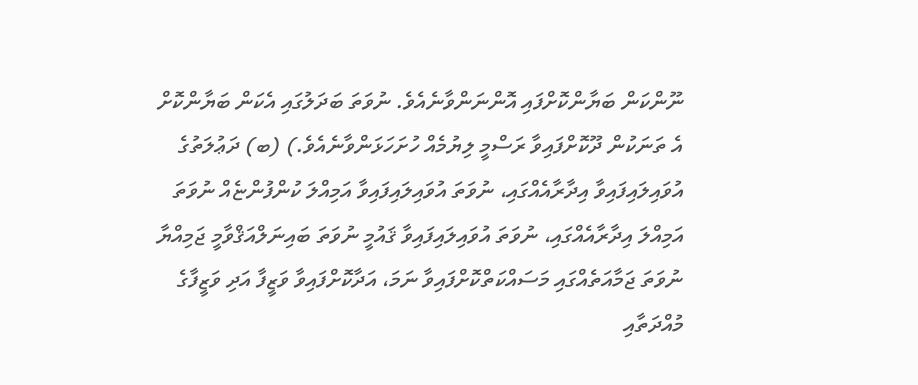ނޫންކަން ބަޔާންކޮށްފައި އޮންނަންވާނެއެވެ. ނުވަތަ ބަދަލުގައި އެކަން ބަޔާންކޮށް އެ ތަނަކުން ދޫކޮށްފައިވާ ރަސްމީ ލިޔުމެއް ހުށަހަޅަންވާނެއެވެ.) (ބ) ދަޢުލަތުގެ އުވައިލައިފައިވާ އިދާރާއެއްގައި، ނުވަތަ އުވައިލައިފައިވާ އަމިއްލަ ކުންފުންޏެއް ނުވަތަ އަމިއްލަ އިދާރާއެއްގައި، ނުވަތަ އުވައިލައިފައިވާ ޤައުމީ ނުވަތަ ބައިނަލްއަޤްވާމީ ޖަމިއްޔާ ނުވަތަ ޖަމާއަތެއްގައި މަސައްކަތްކޮށްފައިވާ ނަމަ، އަދާކޮށްފައިވާ ވަޒީފާ އަދި ވަޒީފާގެ މުއްދަތާއި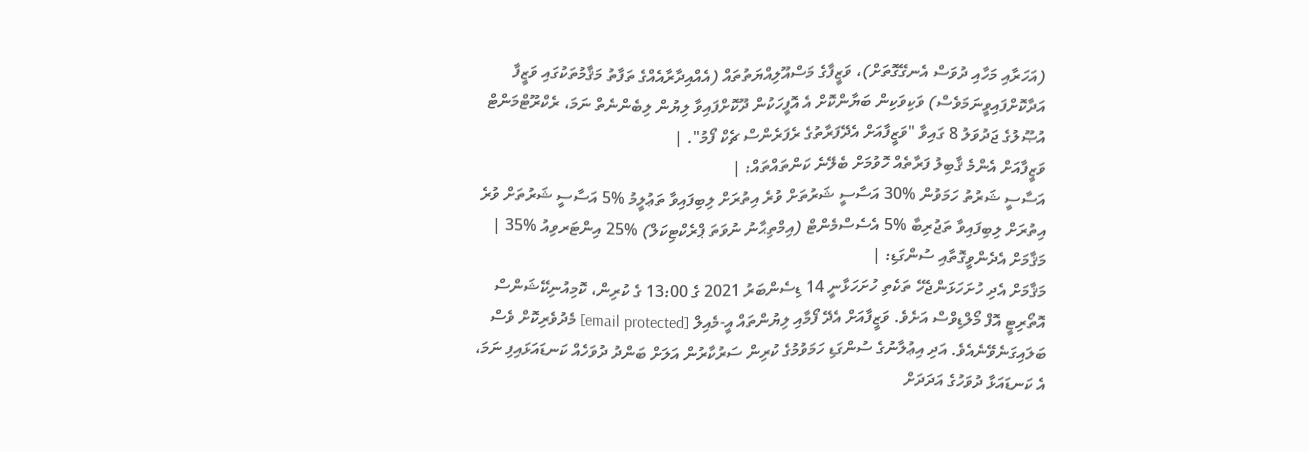(އަހަރާއި މަހާއި ދުވަސް އެނގޭގޮތަށް)، ވަޒީފާގެ މަސްއޫލިއްޔަތުތައް (އެއްއިދާރާއެއްގެ ތަފާތު މަޤާމުތަކުގައި ވަޒީފާ އަދާކޮށްފައިވީނަމަވެސް) ވަކިވަކިން ބަޔާންކޮށް އެ އޮފީހަކުން ދޫކޮށްފައިވާ ލިޔުން ލިބެންނެތް ނަމަ، ރެކްރޫޓްމަންޓް އުޞޫލުގެ ޖަދުވަލު 8 ގައިވާ "ވަޒީފާއަށް އެދޭފަރާތުގެ ރެފަރެންސް ޗެކް ފޯމު". |
ވަޒީފާއަށް އެންމެ ޤާބިލު ފަރާތެއް ހޮވުމަށް ބެލޭނެ ކަންތައްތައް: |
އަސާސީ ޝަރުތު ހަމަވުން %30 އަސާސީ ޝަރުތަށް ވުރެ އިތުރަށް ލިބިފައިވާ ތަޢުލީމު %5 އަސާސީ ޝަރުތަށް ވުރެ އިތުރަށް ލިބިފައިވާ ތަޖުރިބާ %5 އެސެސްމެންޓް (އިމްތިޙާނު ނުވަތަ ޕްރެކްޓިކަލް) %25 އިންޓަރވިއު %35 |
މަޤާމަށް އެދެންވީގޮތާއި ސުންގަޑި: |
މަޤާމަށް އެދި ހުށަހަޅަންޖެހޭ ތަކެތި ހުށަހަޅާނީ 14 ޑިސެންބަރު 2021 ގެ 13:00 ގެ ކުރިން، ކޮމިއުނިކޭޝަންސް އޮތޯރިޓީ އޮފް މޯލްޑިވްސް އަށެވެ. ވަޒީފާއަށް އެދޭ ފޯމާއި ލިޔުންތައް އީ-މެއިލް [email protected] މެދުވެރިކޮށް ވެސް ބަލައިގަނެވޭނެއެވެ. އަދި އިޢުލާނުގެ ސުންގަޑި ހަމަވުމުގެ ކުރިން ސަރުކާރުން އަލަށް ބަންދު ދުވަހެއް ކަނޑައަޅައިފި ނަމަ، އެ ކަނޑައަޅާ ދުވަހުގެ އަދަދަށް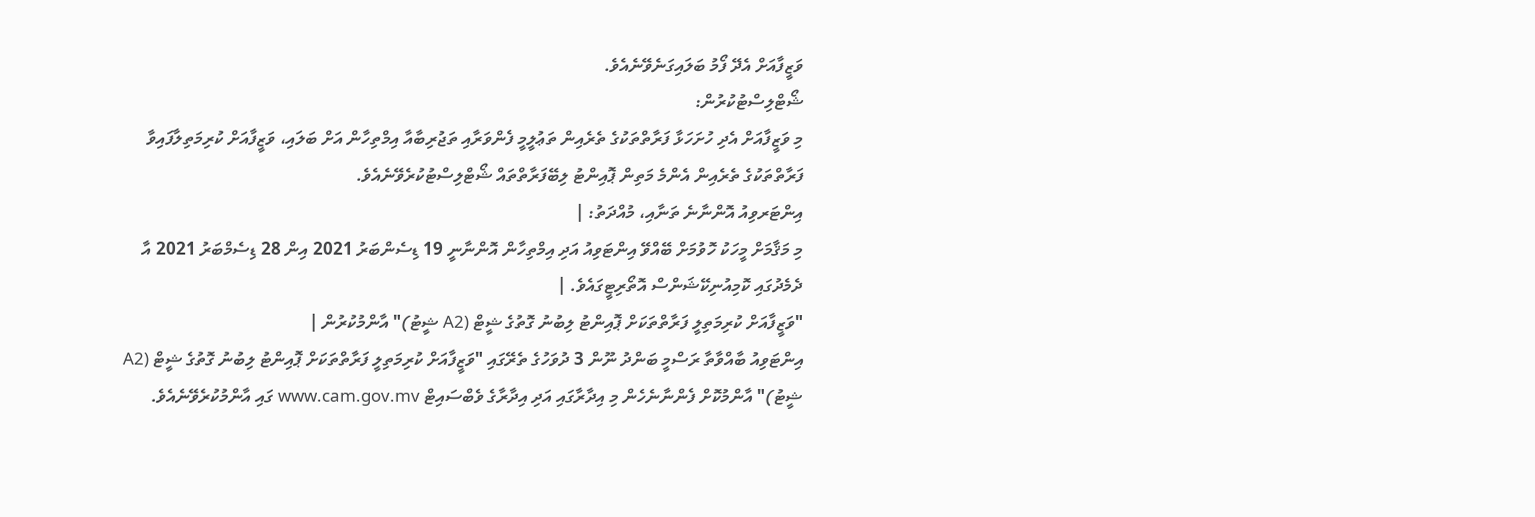ވަޒީފާއަށް އެދޭ ފޯމު ބަލައިގަނެވޭނެއެވެ.
ޝޯޓްލިސްޓުކުރުން:
މި ވަޒީފާއަށް އެދި ހުށަހަޅާ ފަރާތްތަކުގެ ތެރެއިން ތަޢުލީމީ ފެންވަރާއި ތަޖުރިބާއާ އިމްތިހާން އަށް ބަލައި، ވަޒީފާއަށް ކުރިމަތިލާފައިވާ ފަރާތްތަކުގެ ތެރެއިން އެންމެ މަތިން ޕޮއިންޓު ލިބޭފަރާތްތައް ޝޯޓްލިސްޓުކުރެވޭނެއެވެ.
އިންޓަރވިއު އޮންނާނެ ތަނާއި، މުއްދަތު: |
މި މަޤާމަށް މީހަކު ހޮވުމަށް ބޭއްވޭ އިންޓަވިއު އަދި އިމްތިހާން އޮންނާނީ 19 ޑިސެންބަރު 2021 އިން 28 ޑިސެމްބަރު 2021 އާ ދެމެދުގައި ކޮމިއުނިކޭޝަންސް އޮތޯރިޓީގައެވެ. |
"ވަޒީފާއަށް ކުރިމަތިލީ ފަރާތްތަކަށް ޕޮއިންޓު ލިބުނު ގޮތުގެ ޝީޓް (A2 ޝީޓު)" އާންމުކުރުން |
އިންޓަވިއު ބާއްވާތާ ރަސްމީ ބަންދު ނޫން 3 ދުވަހުގެ ތެރޭގައި "ވަޒީފާއަށް ކުރިމަތިލީ ފަރާތްތަކަށް ޕޮއިންޓު ލިބުނު ގޮތުގެ ޝީޓް (A2 ޝީޓު)" އާންމުކޮށް ފެންނާނެހެން މި އިދާރާގައި އަދި އިދާރާގެ ވެބްސައިޓް www.cam.gov.mv ގައި އާންމުކުރެވޭނެއެވެ.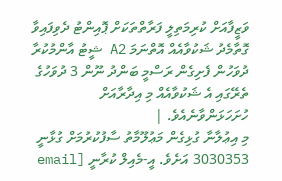ވަޒީފާއަށް ކުރިމަތިލީ ފަރާތްތަކަށް ޕޮއިންޓު ދެވިފައިވާ ގޮތާމެދު ޝަކުވާއެއް އޮތްނަމަ A2 ޝީޓު އާންމުކުރާ ދުވަހުން ފެށިގެން ރަސްމީ ބަންދު ނޫން 3 ދުވަހުގެ ތެރޭގައި އެ ޝަކުވާއެއް މި އިދާރާއަށް ހުށަހަޅަންވާނެއެވެ. |
މި އިޢުލާނާ ގުޅިގެން މަޢުލޫމާތު ސާފުކުރުމަށް ގުޅާނީ 3030353 އަށެވެ. އީ-މެއިލް ކުރާނީ [email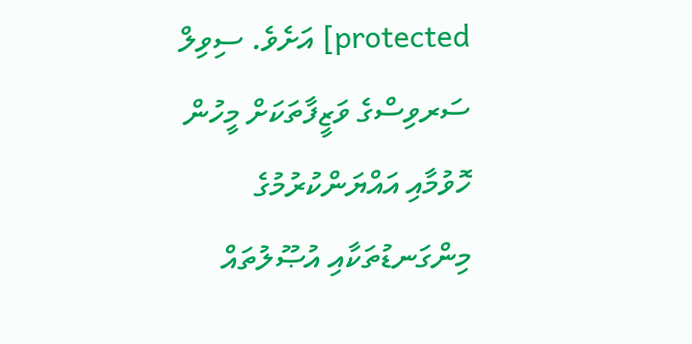protected] އަށެވެ. ސިވިލް ސަރވިސްގެ ވަޒީފާތަކަށް މީހުން ހޮވުމާއި އައްޔަންކުރުމުގެ މިންގަނޑުތަކާއި އުޞޫލުތައް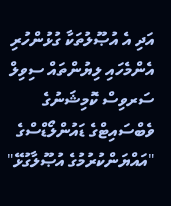އަދި އެ އުޞޫލުތަކާ ގުޅުންހުރި އެންމެހައި ލިޔުންތައް ސިވިލް ސަރވިސް ކޮމިޝަނުގެ ވެބްސައިޓްގެ ޑައުންލޯޑްސްގެ "އައްޔަންކުރުމުގެ އުޞޫލާގުޅޭ"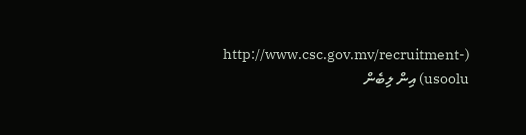(http://www.csc.gov.mv/recruitment-usoolu) އިން ލިބެން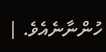ހުންނާނެއެވެ. |